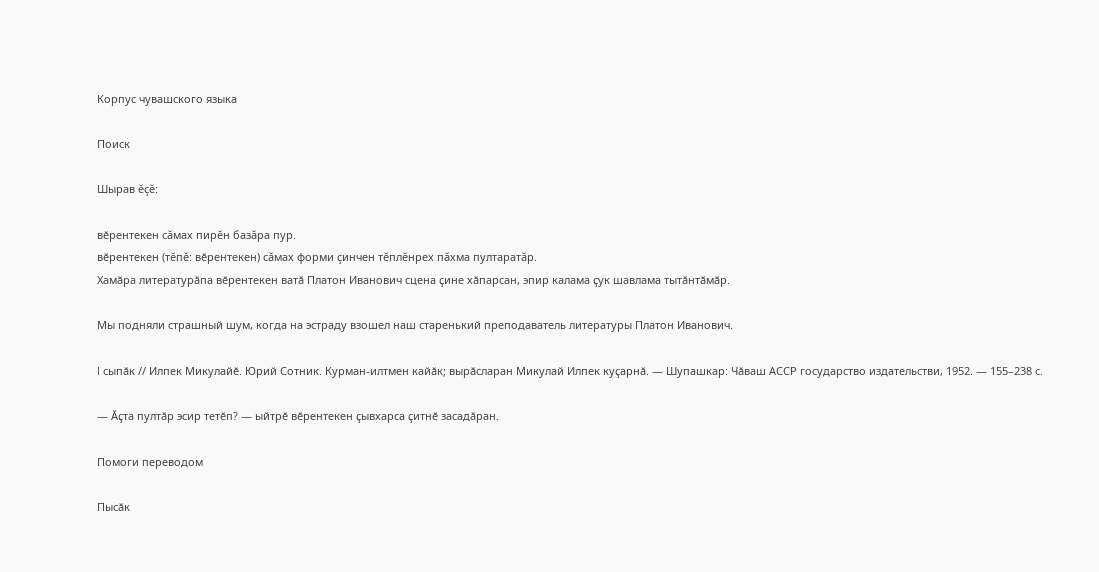Корпус чувашского языка

Поиск

Шырав ĕçĕ:

вӗрентекен сăмах пирĕн базăра пур.
вӗрентекен (тĕпĕ: вӗрентекен) сăмах форми çинчен тĕплĕнрех пăхма пултаратăр.
Хамӑра литературӑпа вӗрентекен ватӑ Платон Иванович сцена ҫине хӑпарсан, эпир калама ҫук шавлама тытӑнтӑмӑр.

Мы подняли страшный шум, когда на эстраду взошел наш старенький преподаватель литературы Платон Иванович.

I сыпӑк // Илпек Микулайӗ. Юрий Сотник. Курман-илтмен кайӑк; вырӑсларан Микулай Илпек куҫарнӑ. — Шупашкар: Чӑваш АССР государство издательстви, 1952. — 155–238 с.

— Ӑҫта пултӑр эсир тетӗп? — ыйтрӗ вӗрентекен ҫывхарса ҫитнӗ засадӑран.

Помоги переводом

Пысӑк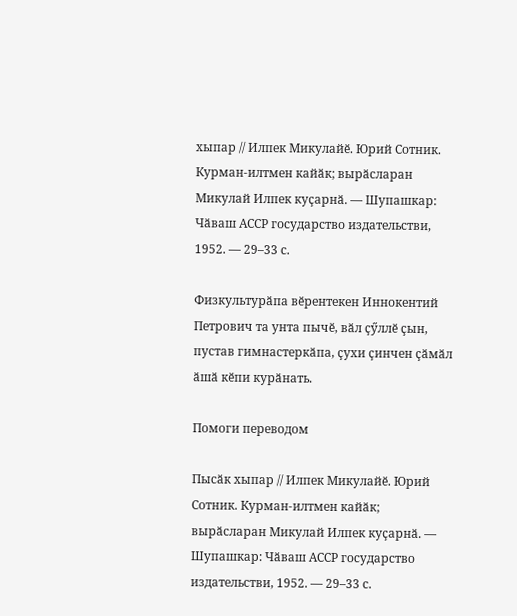хыпар // Илпек Микулайӗ. Юрий Сотник. Курман-илтмен кайӑк; вырӑсларан Микулай Илпек куҫарнӑ. — Шупашкар: Чӑваш АССР государство издательстви, 1952. — 29–33 с.

Физкультурӑпа вӗрентекен Иннокентий Петрович та унта пычӗ, вӑл ҫӳллӗ ҫын, пустав гимнастеркӑпа, ҫухи ҫинчен ҫӑмӑл ӑшӑ кӗпи курӑнать.

Помоги переводом

Пысӑк хыпар // Илпек Микулайӗ. Юрий Сотник. Курман-илтмен кайӑк; вырӑсларан Микулай Илпек куҫарнӑ. — Шупашкар: Чӑваш АССР государство издательстви, 1952. — 29–33 с.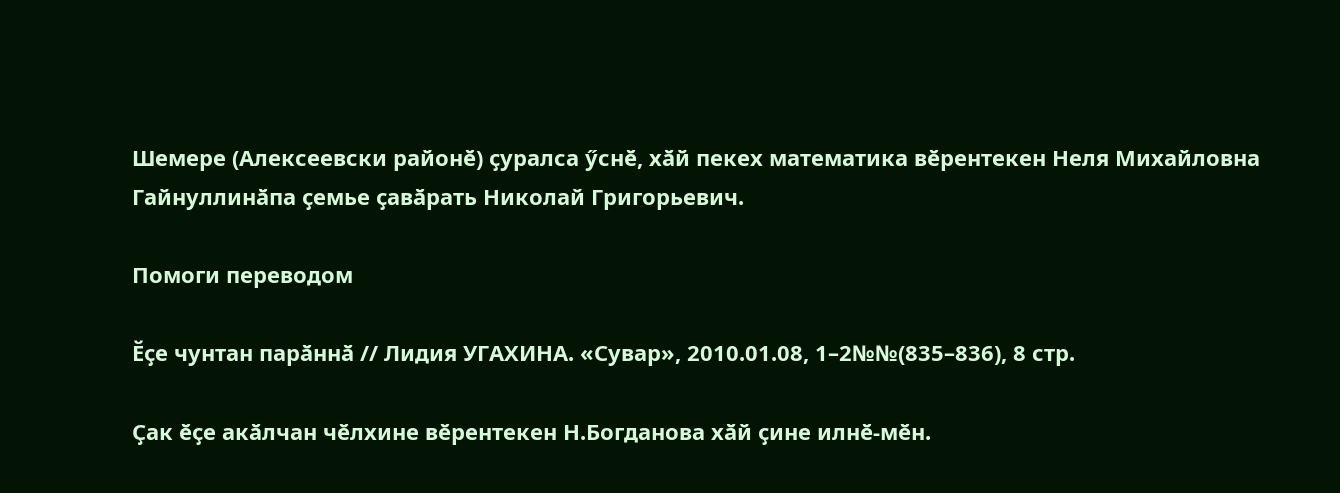Шемере (Алексеевски районӗ) ҫуралса ӳснӗ, хӑй пекех математика вӗрентекен Неля Михайловна Гайнуллинӑпа ҫемье ҫавӑрать Николай Григорьевич.

Помоги переводом

Ӗҫе чунтан парӑннӑ // Лидия УГАХИНА. «Сувар», 2010.01.08, 1–2№№(835–836), 8 стр.

Ҫак ӗҫе акӑлчан чӗлхине вӗрентекен Н.Богданова хӑй ҫине илнӗ-мӗн.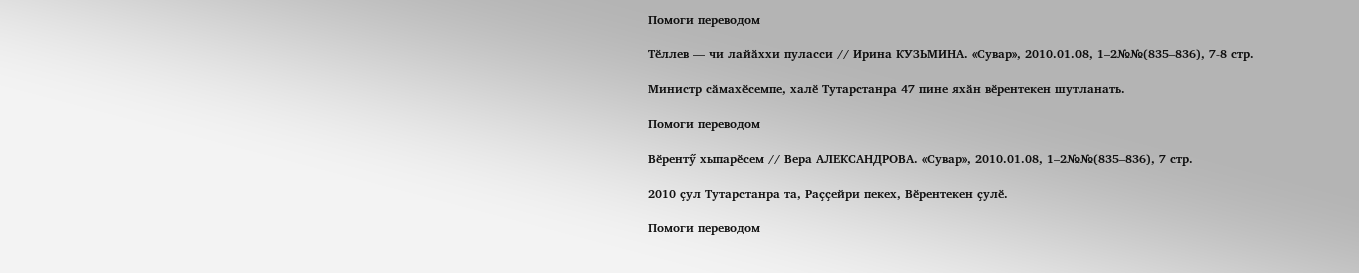Помоги переводом

Тӗллев — чи лайӑххи пуласси // Ирина КУЗЬМИНА. «Сувар», 2010.01.08, 1–2№№(835–836), 7-8 стр.

Министр сӑмахӗсемпе, халӗ Тутарстанра 47 пине яхӑн вӗрентекен шутланать.

Помоги переводом

Вӗрентӳ хыпарӗсем // Вера АЛЕКСАНДРОВА. «Сувар», 2010.01.08, 1–2№№(835–836), 7 стр.

2010 ҫул Тутарстанра та, Раҫҫейри пекех, Вӗрентекен ҫулӗ.

Помоги переводом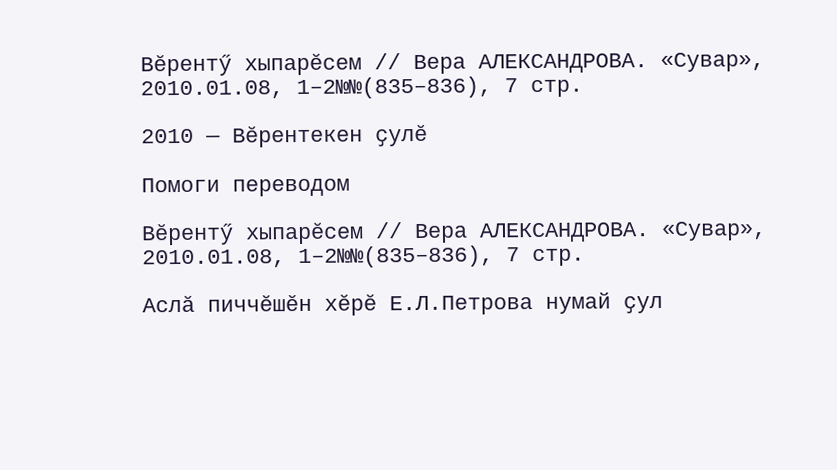Вӗрентӳ хыпарӗсем // Вера АЛЕКСАНДРОВА. «Сувар», 2010.01.08, 1–2№№(835–836), 7 стр.

2010 — Вӗрентекен ҫулӗ

Помоги переводом

Вӗрентӳ хыпарӗсем // Вера АЛЕКСАНДРОВА. «Сувар», 2010.01.08, 1–2№№(835–836), 7 стр.

Аслӑ пиччӗшӗн хӗрӗ Е.Л.Петрова нумай ҫул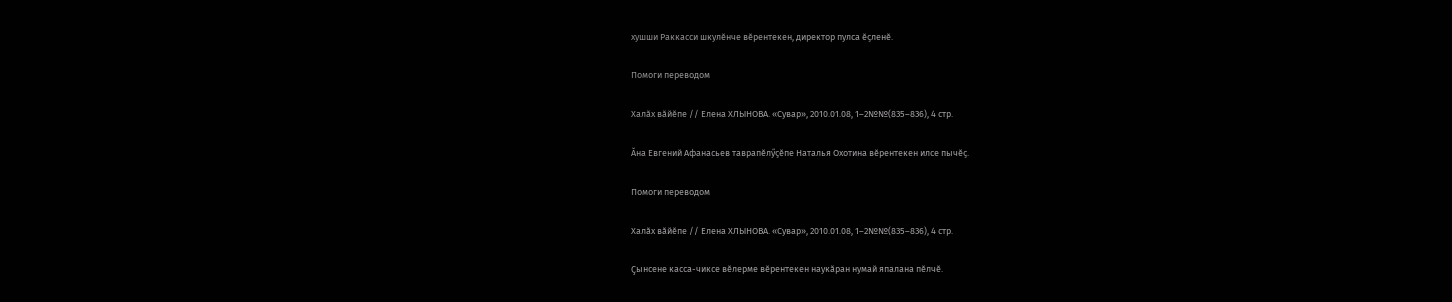хушши Раккасси шкулӗнче вӗрентекен, директор пулса ӗҫленӗ.

Помоги переводом

Халӑх вӑйӗпе // Елена ХЛЫНОВА. «Сувар», 2010.01.08, 1–2№№(835–836), 4 стр.

Ӑна Евгений Афанасьев таврапӗлӳҫӗпе Наталья Охотина вӗрентекен илсе пычӗҫ.

Помоги переводом

Халӑх вӑйӗпе // Елена ХЛЫНОВА. «Сувар», 2010.01.08, 1–2№№(835–836), 4 стр.

Ҫынсене касса-чиксе вӗлерме вӗрентекен наукӑран нумай япалана пӗлчӗ.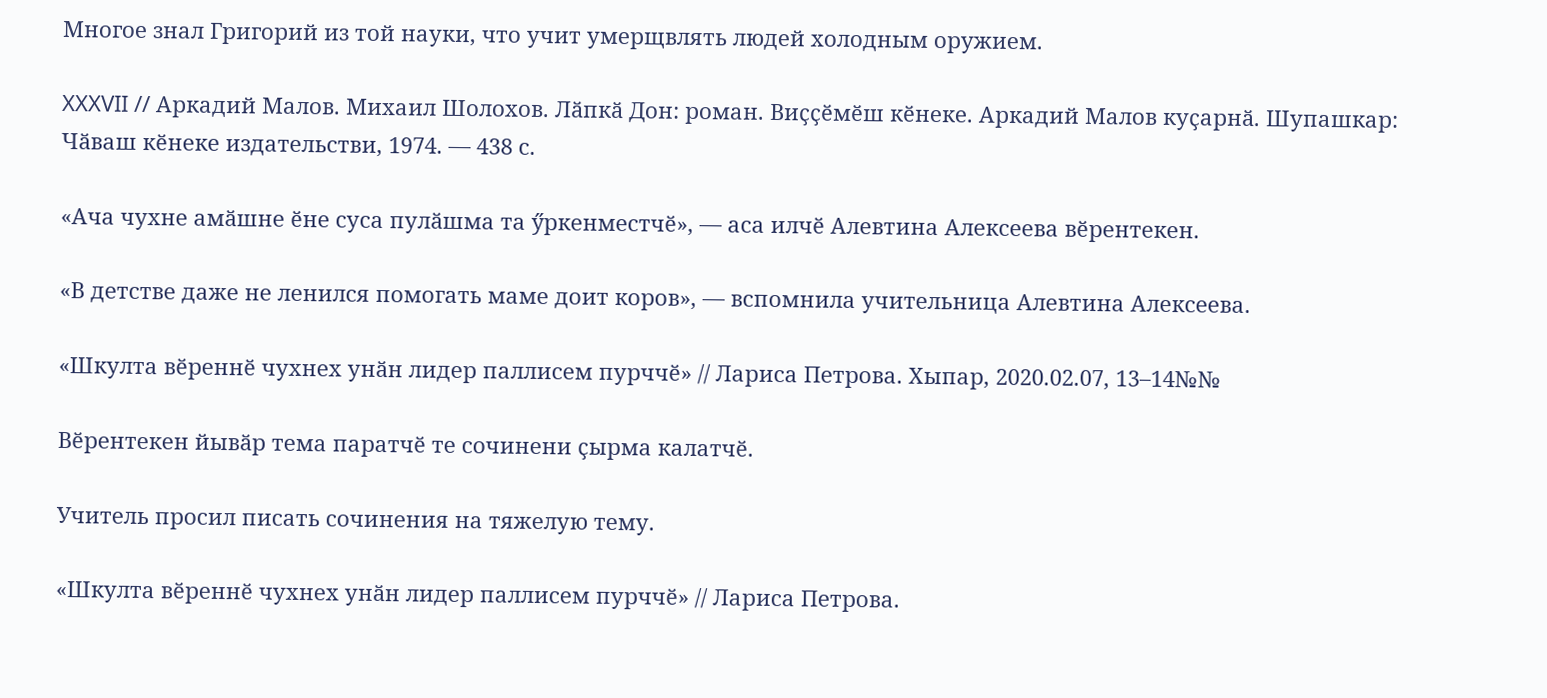Многое знал Григорий из той науки, что учит умерщвлять людей холодным оружием.

XXXVII // Аркадий Малов. Михаил Шолохов. Лӑпкӑ Дон: роман. Виҫҫӗмӗш кӗнеке. Аркадий Малов куҫарнӑ. Шупашкар: Чӑваш кӗнеке издательстви, 1974. — 438 с.

«Ача чухне амӑшне ӗне суса пулӑшма та ӳркенместчӗ», — аса илчӗ Алевтина Алексеева вӗрентекен.

«В детстве даже не ленился помогать маме доит коров», — вспомнила учительница Алевтина Алексеева.

«Шкулта вӗреннӗ чухнех унӑн лидер паллисем пурччӗ» // Лариса Петрова. Хыпар, 2020.02.07, 13–14№№

Вӗрентекен йывӑр тема паратчӗ те сочинени ҫырма калатчӗ.

Учитель просил писать сочинения на тяжелую тему.

«Шкулта вӗреннӗ чухнех унӑн лидер паллисем пурччӗ» // Лариса Петрова.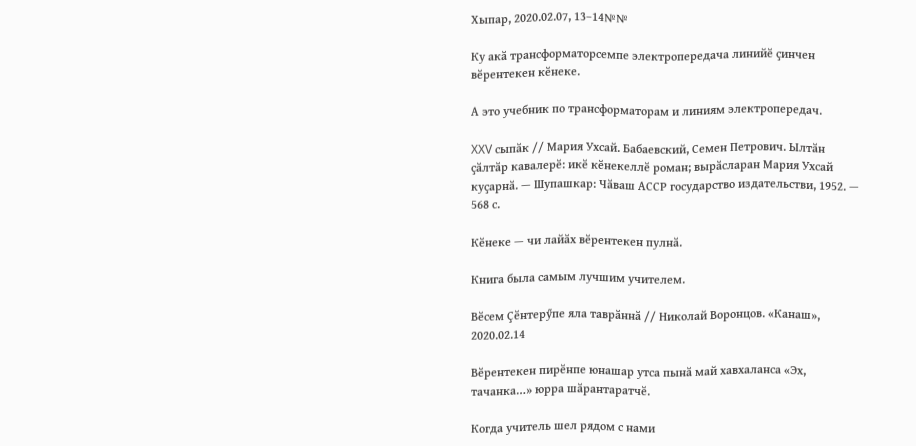Хыпар, 2020.02.07, 13–14№№

Ку акӑ трансформаторсемпе электропередача линийӗ ҫинчен вӗрентекен кӗнеке.

А это учебник по трансформаторам и линиям электропередач.

XXV сыпӑк // Мария Ухсай. Бабаевский, Семен Петрович. Ылтӑн ҫӑлтӑр кавалерӗ: икӗ кӗнекеллӗ роман; вырӑсларан Мария Ухсай куҫарнӑ. — Шупашкар: Чӑваш АССР государство издательстви, 1952. — 568 с.

Кӗнеке — чи лайӑх вӗрентекен пулнӑ.

Книга была самым лучшим учителем.

Вӗсем Ҫӗнтерӳпе яла таврӑннӑ // Николай Воронцов. «Канаш», 2020.02.14

Вӗрентекен пирӗнпе юнашар утса пынӑ май хавхаланса «Эх, тачанка…» юрра шӑрантаратчӗ.

Когда учитель шел рядом с нами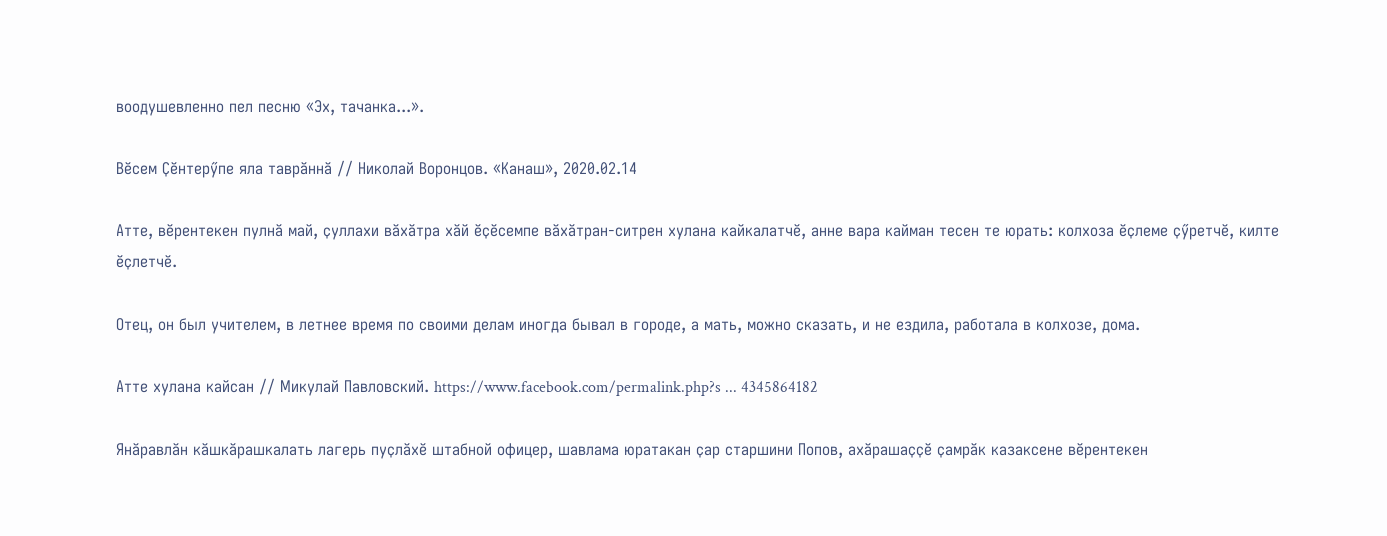воодушевленно пел песню «Эх, тачанка...».

Вӗсем Ҫӗнтерӳпе яла таврӑннӑ // Николай Воронцов. «Канаш», 2020.02.14

Атте, вӗрентекен пулнӑ май, ҫуллахи вӑхӑтра хӑй ӗҫӗсемпе вӑхӑтран-ситрен хулана кайкалатчӗ, анне вара кайман тесен те юрать: колхоза ӗҫлеме ҫӳретчӗ, килте ӗҫлетчӗ.

Отец, он был учителем, в летнее время по своими делам иногда бывал в городе, а мать, можно сказать, и не ездила, работала в колхозе, дома.

Атте хулана кайсан // Микулай Павловский. https://www.facebook.com/permalink.php?s ... 4345864182

Янӑравлӑн кӑшкӑрашкалать лагерь пуҫлӑхӗ штабной офицер, шавлама юратакан ҫар старшини Попов, ахӑрашаҫҫӗ ҫамрӑк казаксене вӗрентекен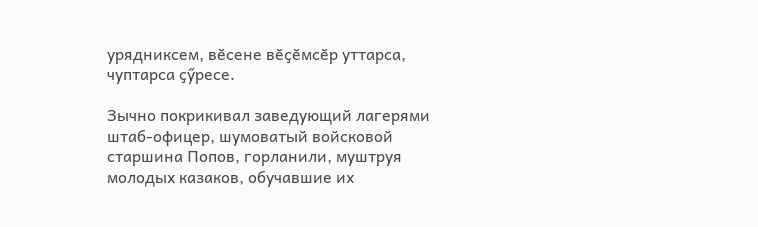урядниксем, вӗсене вӗҫӗмсӗр уттарса, чуптарса ҫӳресе.

Зычно покрикивал заведующий лагерями штаб-офицер, шумоватый войсковой старшина Попов, горланили, муштруя молодых казаков, обучавшие их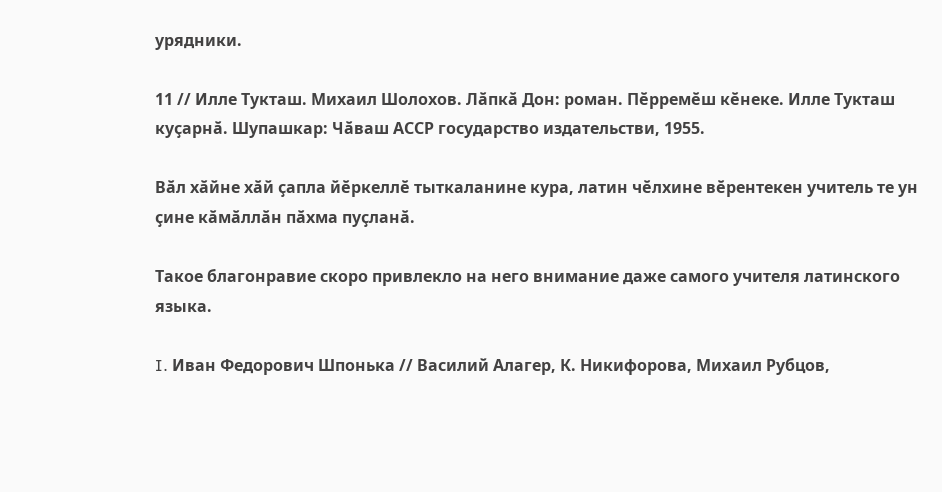урядники.

11 // Илле Тукташ. Михаил Шолохов. Лӑпкӑ Дон: роман. Пӗрремӗш кӗнеке. Илле Тукташ куҫарнӑ. Шупашкар: Чӑваш АССР государство издательстви, 1955.

Вӑл хӑйне хӑй ҫапла йӗркеллӗ тыткаланине кура, латин чӗлхине вӗрентекен учитель те ун ҫине кӑмӑллӑн пӑхма пуҫланӑ.

Такое благонравие скоро привлекло на него внимание даже самого учителя латинского языка.

I. Иван Федорович Шпонька // Василий Алагер, К. Никифорова, Михаил Рубцов,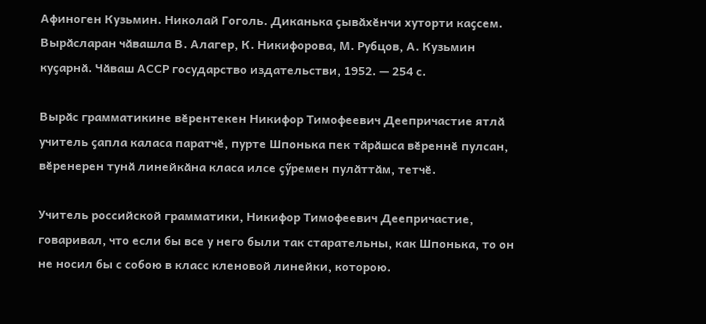Афиноген Кузьмин. Николай Гоголь. Диканька ҫывӑхӗнчи хуторти каҫсем. Вырӑсларан чӑвашла В. Алагер, К. Никифорова, М. Рубцов, А. Кузьмин куҫарнӑ. Чӑваш АССР государство издательстви, 1952. — 254 с.

Вырӑс грамматикине вӗрентекен Никифор Тимофеевич Деепричастие ятлӑ учитель ҫапла каласа паратчӗ, пурте Шпонька пек тӑрӑшса вӗреннӗ пулсан, вӗренерен тунӑ линейкӑна класа илсе ҫӳремен пулӑттӑм, тетчӗ.

Учитель российской грамматики, Никифор Тимофеевич Деепричастие, говаривал, что если бы все у него были так старательны, как Шпонька, то он не носил бы с собою в класс кленовой линейки, которою.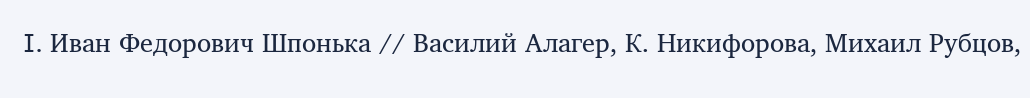I. Иван Федорович Шпонька // Василий Алагер, К. Никифорова, Михаил Рубцов,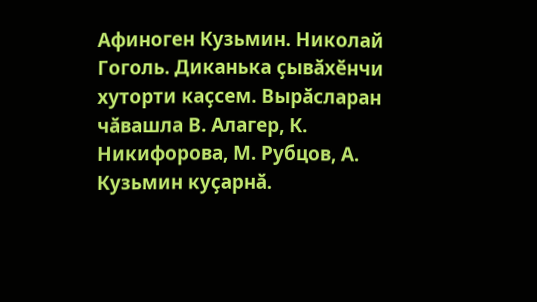Афиноген Кузьмин. Николай Гоголь. Диканька ҫывӑхӗнчи хуторти каҫсем. Вырӑсларан чӑвашла В. Алагер, К. Никифорова, М. Рубцов, А. Кузьмин куҫарнӑ.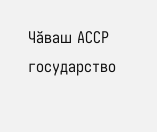Чӑваш АССР государство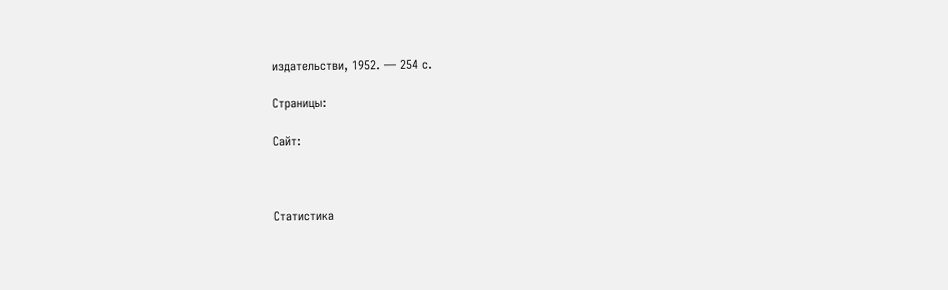издательстви, 1952. — 254 с.

Страницы:

Сайт:



Статистика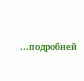...подробней